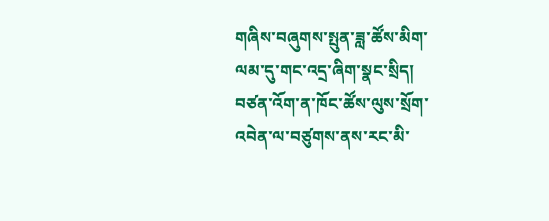གཞིས་བཞུགས་སྤུན་ཟླ་ཚོས་མིག་ལམ་དུ་གང་འདྲ་ཞིག་སྣང་སྲིད། བཙན་འོག་ན་ཁོང་ཚོས་ལུས་སྲོག་འབེན་ལ་བཙུགས་ནས་རང་མི་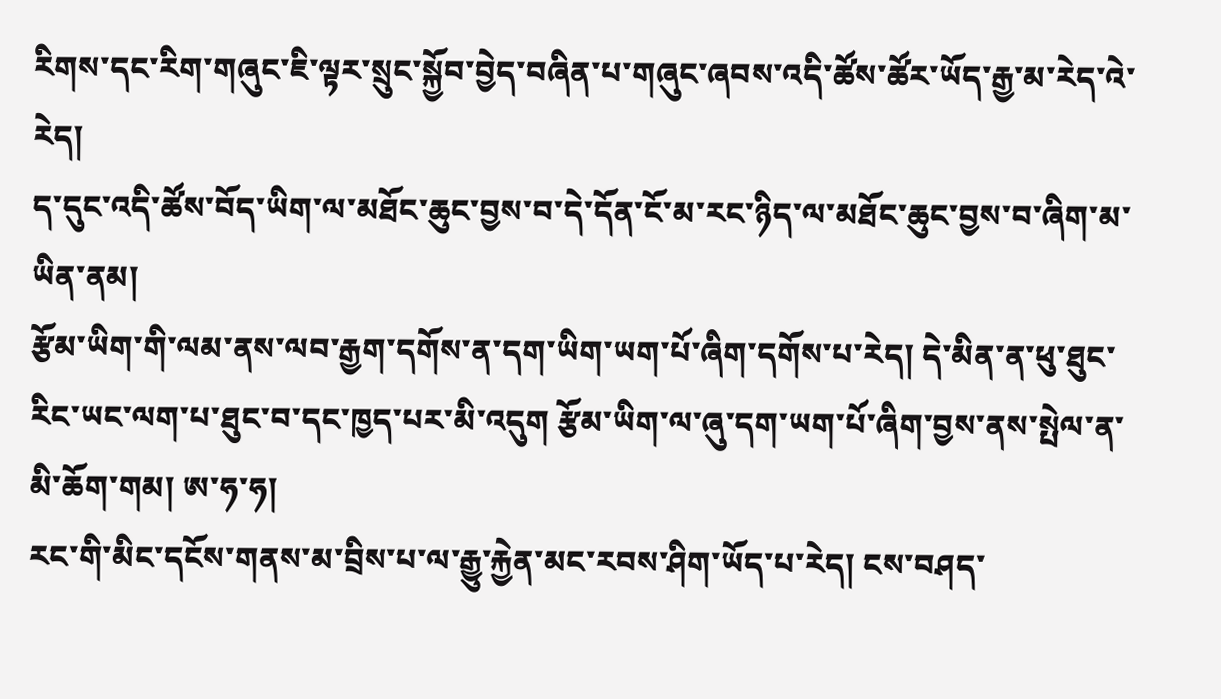རིགས་དང་རིག་གཞུང་ཇི་ལྟར་སྲུང་སྐྱོབ་བྱེད་བཞིན་པ་གཞུང་ཞབས་འདི་ཚོས་ཚོར་ཡོད་རྒྱ་མ་རེད་འེ་རེད།
ད་དུང་འདི་ཚོས་བོད་ཡིག་ལ་མཐོང་ཆུང་བྱས་བ་དེ་དོན་ངོ་མ་རང་ཉིད་ལ་མཐོང་ཆུང་བྱས་བ་ཞིག་མ་ཡིན་ནམ།
རྩོམ་ཡིག་གི་ལམ་ནས་ལབ་རྒྱག་དགོས་ན་དག་ཡིག་ཡག་པོ་ཞིག་དགོས་པ་རེད། དེ་མིན་ན་ཕུ་ཐུང་རིང་ཡང་ལག་པ་ཐུང་བ་དང་ཁྱད་པར་མི་འདུག རྩོམ་ཡིག་ལ་ཞུ་དག་ཡག་པོ་ཞིག་བྱས་ནས་སྤེལ་ན་མི་ཆོག་གམ། ཨ་ཧ་ཧ།
རང་གི་མིང་དངོས་གནས་མ་བྲིས་པ་ལ་རྒྱུ་རྐྱེན་མང་རབས་ཤིག་ཡོད་པ་རེད། ངས་བཤད་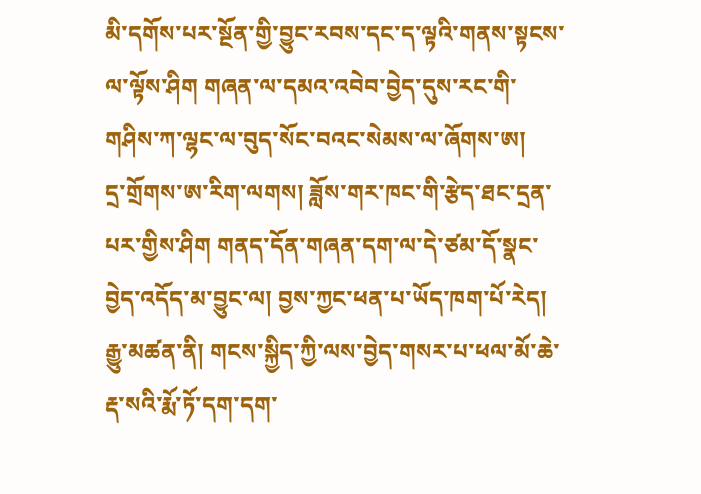མི་དགོས་པར་སྔོན་གྱི་བྱུང་རབས་དང་ད་ལྟའི་གནས་སྟངས་ལ་ལྟོས་ཤིག གཞན་ལ་དམའ་འབེབ་བྱེད་དུས་རང་གི་གཤིས་ཀ་ལྷང་ལ་བུད་སོང་བའང་སེམས་ལ་ཞོགས་ཨ།
དྲ་གྲོགས་ཨ་རིག་ལགས། ཟློས་གར་ཁང་གི་རྩེད་ཐང་དྲན་པར་གྱིས་ཤིག གནད་དོན་གཞན་དག་ལ་དེ་ཙམ་དོ་སྣང་བྱེད་འདོད་མ་བྱུང་ལ། བྱས་ཀྱང་ཕན་པ་ཡོད་ཁག་པོ་རེད། རྒྱུ་མཚན་ནི། གངས་སྐྱིད་ཀྱི་ལས་བྱེད་གསར་པ་ཕལ་མོ་ཆེ་རྡ་སའི་རྨོ་ཏོ་དག་དག་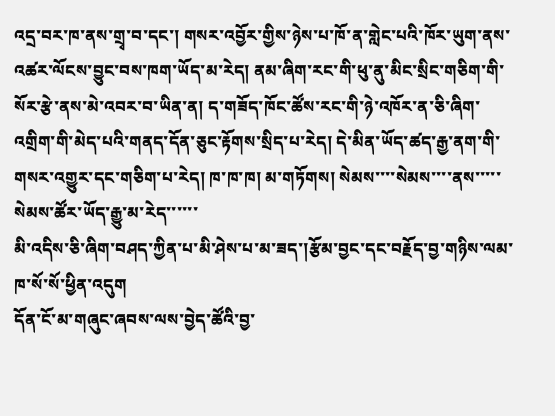འདྲ་བར་ཁ་ནས་གྲྭ་བ་དང་། གསར་འབྱོར་གྱིས་ཉེས་པ་ཁོ་ན་གླེང་པའི་ཁོར་ཡུག་ནས་འཚར་ལོངས་བྱུང་བས་ཁག་ཡོད་མ་རེད། ནམ་ཞིག་རང་གི་ཕུ་ནུ་མིང་སྲིང་གཅིག་གི་སོར་རྩེ་ནས་མེ་འབར་བ་ཡིན་ན། ད་གཟོད་ཁོང་ཚོས་རང་གི་ཉེ་འཁོར་ན་ཅི་ཞིག་འགྲིག་གི་མེད་པའི་གནད་དོན་ཅུང་རྟོགས་སྲིད་པ་རེད། དེ་མིན་ཡོད་ཚད་རྒྱ་ནག་གི་གསར་འགྱུར་དང་གཅིག་པ་རེད། ཁ་ཁ་ཁ། མ་གཏོགས། སེམས་་་་སེམས་་་་ནས་་་་་སེམས་ཚོར་ཡོད་རྒྱུ་མ་རེད་་་་་་
མི་འདིས་ཅི་ཞིག་བཤད་ཀྱིན་པ་མི་ཤེས་པ་མ་ཟད་།རྩོམ་བྱང་དང་བརྗོད་བྱ་གཉིས་ལམ་ཁ་སོ་སོ་ཕྱིན་འདུག
དོན་ངོ་མ་གཞུང་ཞབས་ལས་བྱེད་ཚོའི་བྱ་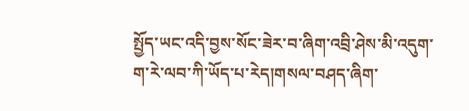སྤྱོད་ཡང་འདི་བྱས་སོང་ཟེར་བ་ཞིག་འབྲི་ཤེས་མི་འདུག་ག་རེ་ལབ་ཀི་ཡོད་པ་རེད།གསལ་བཤད་ཞིག་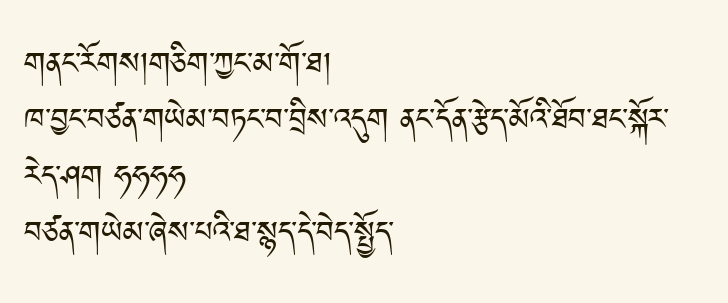གནང་རོགས།གཅིག་ཀྱང་མ་གོ་ཐ།
ཁ་བྱང་བཙན་གཡེམ་བཏང་བ་བྲིས་འདུག ནང་དོན་རྩེད་མོའི་ཐོབ་ཐང་སྐོར་རེད་ཤག ཧཧཧཧ
བཙན་གཡེམ་ཞེས་པའི་ཐ་སྙད་དེ་བེད་སྤྱོད་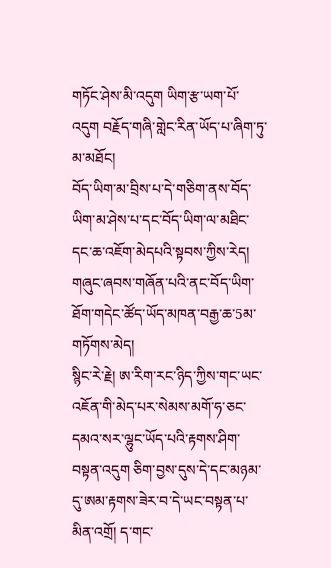གཏོང་ཤེས་མི་འདུག ཡིག་རྩ་ཡག་པོ་འདུག བརྗོད་གཞི་གླེང་རིན་ཡོད་པ་ཞིག་ཏུ་མ་མཐོང།
བོད་ཡིག་མ་བྲིས་པ་དེ་གཅིག་ནས་བོད་ཡིག་མ་ཤེས་པ་དང་བོད་ཡིག་ལ་མཐིང་དང་ཆ་འཇོག་མེདཔའི་སྟབས་ཀྱིས་རེད། གཞུང་ཞབས་གཞོན་པའི་ནང་བོད་ཡིག་ཐོག་གདེང་ཚོད་ཡོད་མཁན་བརྒྱ་ཆ་5མ་གཏོགས་མེད།
སྙིང་རེ་རྗེ། ཨ་རིག་རང་ཉིད་ཀྱིས་གང་ཡང་འཇོན་གི་མེད་པར་སེམས་མགོ་ཧ་ཅང་དམའ་སར་ལྷུང་ཡོད་པའི་རྟགས་ཤིག་བསྟན་འདུག ཅིག་བྱས་དུས་དེ་དང་མཉམ་དུ་ཨམ་རྟགས་ཟེར་བ་དེ་ཡང་བསྟན་པ་མིན་འགྲོ། ད་གང་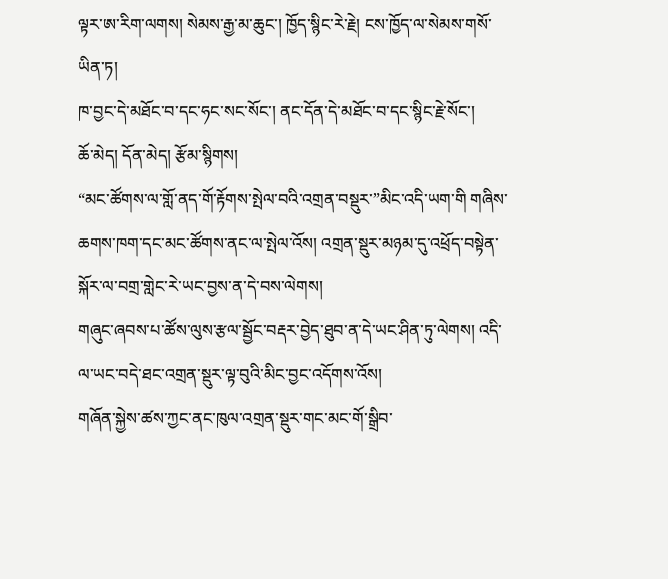ལྟར་ཨ་རིག་ལགས། སེམས་རྒྱ་མ་ཆུང་། ཁྱོད་སྙིང་རེ་རྗེ། ངས་ཁྱོད་ལ་སེམས་གསོ་ཡིན་ཏ།
ཁ་བྱང་དེ་མཐོང་བ་དང་ཧང་སང་སོང་། ནང་དོན་དེ་མཐོང་བ་དང་སྙིང་རྗེ་སོང་།
ཆོ་མེད། དོན་མེད། རྩོམ་སྙིགས།
“མང་ཚོགས་ལ་གློ་ནད་གོ་རྟོགས་སྤེལ་བའི་འགྲན་བསྡུར་”མིང་འདི་ཡག་གི གཞིས་ཆགས་ཁག་དང་མང་ཚོགས་ནང་ལ་སྤེལ་འོས། འགྲན་སྡུར་མཉམ་དུ་འཕྲོད་བསྟེན་སྐོར་ལ་བགྲ་གླེང་རེ་ཡང་བྱས་ན་དེ་བས་ལེགས།
གཞུང་ཞབས་པ་ཚོས་ལུས་རྩལ་སྦྱོང་བརྡར་བྱེད་ཐུབ་ན་དེ་ཡང་ཤིན་ཏུ་ལེགས། འདི་ལ་ཡང་བདེ་ཐང་འགྲན་སྡུར་ལྟ་བུའི་མིང་བྱང་འདོགས་འོས།
གཞོན་སྐྱེས་ཚས་ཀྱང་ནང་ཁུལ་འགྲན་སྡུར་གང་མང་གོ་སྒྲིབ་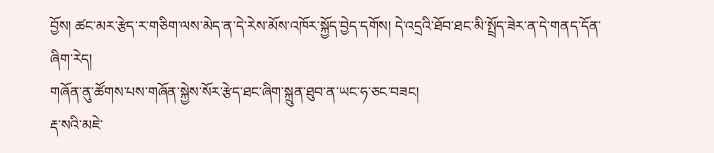བྱོས། ཚང་མར་རྩེད་ར་གཅིག་ལས་མེད་ན་དེ་རེས་མོས་འཁོར་སྐྱོད་བྱེད་དགོས། དེ་འདྲའི་ཐོབ་ཐང་མི་སྤྲོད་ཟེར་ན་དེ་གནད་དོན་ཞིག་རེད།
གཞོན་ནུ་ཚོགས་པས་གཞོན་སྐྱེས་སོར་རྩེད་ཐང་ཞིག་སྐྲུན་ཐུབ་ན་ཡང་ཧ་ཅང་བཟང།
རྡ་སའི་མཇེ་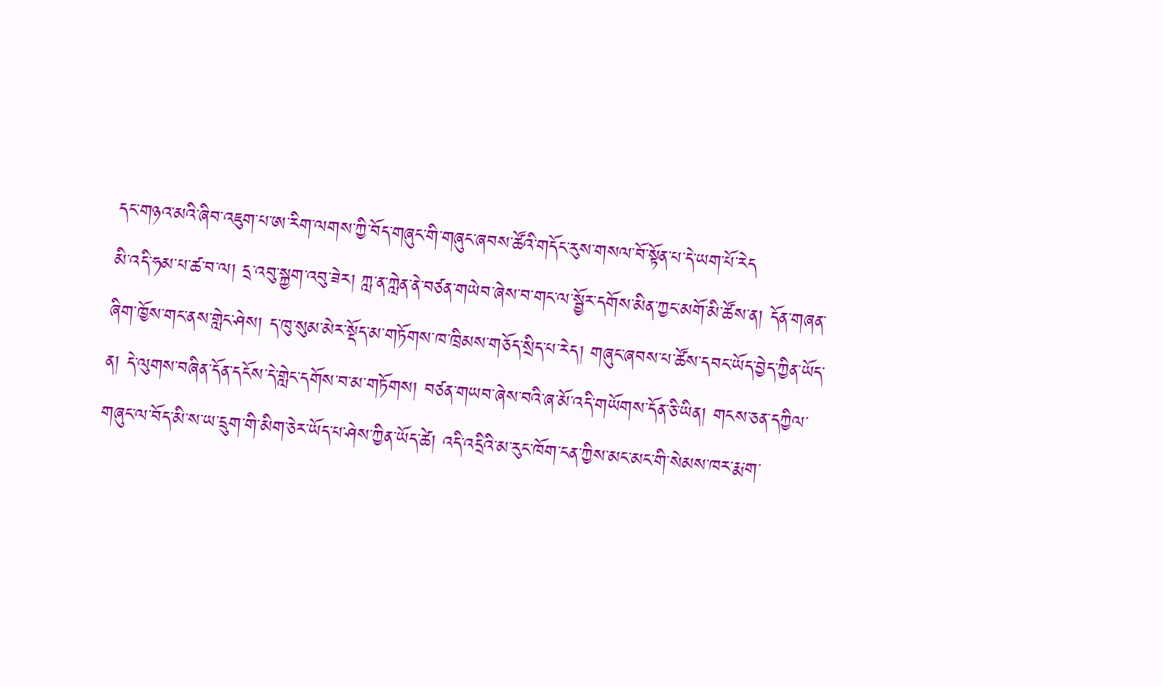དང་གཉའ་མའི་ཞིབ་འཇུག་པ་ཨ་རིག་ལགས་ཀྱི་བོད་གཞུང་གི་གཞུང་ཞབས་ཚོའི་གདོང་རུས་གསལ་བོ་སྟོན་པ་དེ་ཡག་པོ་རེད
མི་འདི་ཧམ་པ་ཚ་བ་ལ། དྲ་འབུ་སྐྱག་འབུ་ཟེར། ཀླ་ན་ཀླེན་ནེ་བཙན་གཡེབ་ཞེས་བ་གང་ལ་སྦྱོར་དགོས་མིན་ཀྱང་མགོ་མི་ཚོས་ན། དོན་གཞན་ཞིག་ཁྱོས་གང་ནས་གླེང་ཤེས། ད་ཁུ་སུམ་མེར་སྡོད་མ་གཏོགས་ཁ་ཁྲིམས་གཅོད་སྲིད་པ་རེད། གཞུང་ཞབས་པ་ཚོས་དབང་ཡོད་བྱེད་ཀྱིན་ཡོད་ན། དེ་ལུགས་བཞིན་དོན་དངོས་དེ་གླེང་དགོས་བ་མ་གཏོགས། བཙན་གཡབ་ཞེས་བའི་ཞ་མོ་འདི་གཡོགས་དོན་ཅི་ཡིན། གངས་ཅན་དཀྱིལ་གཞུང་ལ་བོད་མི་ས་ཡ་དྲུག་གི་མིག་ཅེར་ཡོད་པ་ཤེས་ཀྱིན་ཡོད་ཚེ། འདི་འདྲིའི་མ་རུང་ཁོག་ངན་ཀྱིས་མང་མང་གི་སེམས་ཁར་རྨ་ག་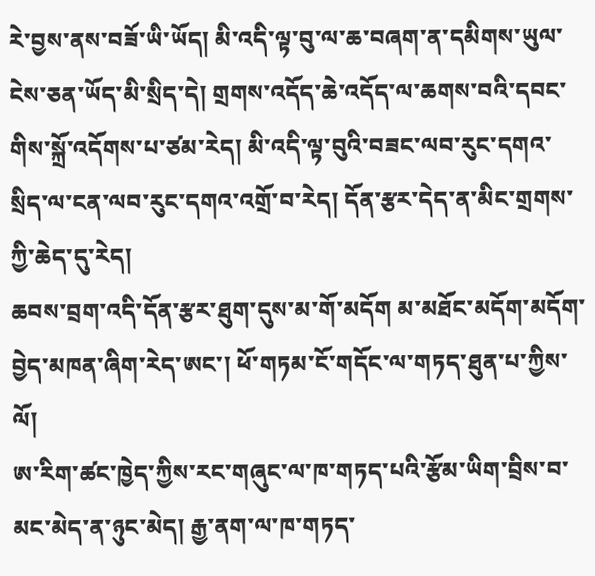རེ་བྱས་ནས་བཟོ་ཡི་ཡོད། མི་འདི་ལྟ་བུ་ལ་ཆ་བཞག་ན་དམིགས་ཡུལ་ངེས་ཅན་ཡོད་མི་སྲིད་དེ། གྲགས་འདོད་ཆེ་འདོད་ལ་ཆགས་བའི་དབང་གིས་སྐྲོ་འདོགས་པ་ཙམ་རེད། མི་འདི་ལྟ་བུའི་བཟང་ལབ་རུང་དགའ་སྲིད་ལ་ངན་ལབ་རུང་དགའ་འགྲོ་བ་རེད། དོན་རྩར་དེད་ན་མིང་གྲགས་ཀྱི་ཆེད་དུ་རེད།
ཆབས་བྲག་འདི་དོན་རྩར་ཐུག་དུས་མ་གོ་མདོག མ་མཐོང་མདོག་མདོག་བྱེད་མཁན་ཞིག་རེད་ཨང་། ཕོ་གཏམ་ངོ་གདོང་ལ་གཏད་ཐུན་པ་ཀྱིས་ལོ།
ཨ་རིག་ཚང་ཁྱེད་ཀྱིས་རང་གཞུང་ལ་ཁ་གཏད་པའི་རྩོམ་ཡིག་བྲིས་བ་མང་མེད་ན་ཉུང་མེད། རྒྱ་ནག་ལ་ཁ་གཏད་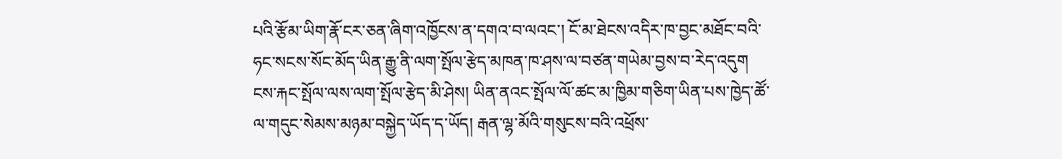པའི་རྩོམ་ཡིག་རྣོ་ངར་ཅན་ཞིག་འཁྱོངས་ན་དགའ་བ་ལའང་། ངོ་མ་ཐེངས་འདིར་ཁ་བྱང་མཐོང་བའི་ཧང་སངས་སོང་མོད་ཡིན་རྒྱུ་ནི་ལག་སྤོལ་རྩེད་མཁན་ཁ་ཤས་ལ་བཙན་གཡེམ་བྱས་བ་རེད་འདུག ངས་རྐང་སྤོལ་ལས་ལག་སྤོལ་རྩེད་མི་ཤེས། ཡིན་ནའང་སྤོལ་ལོ་ཚང་མ་ཁྱིམ་གཅིག་ཡིན་པས་ཁྱེད་ཚོ་ལ་གདུང་སེམས་མཉམ་བསྐྱེད་ཡོད་ད་ཡོད། རྒན་ལྷ་མོའི་གསུངས་བའི་འཕྲོས་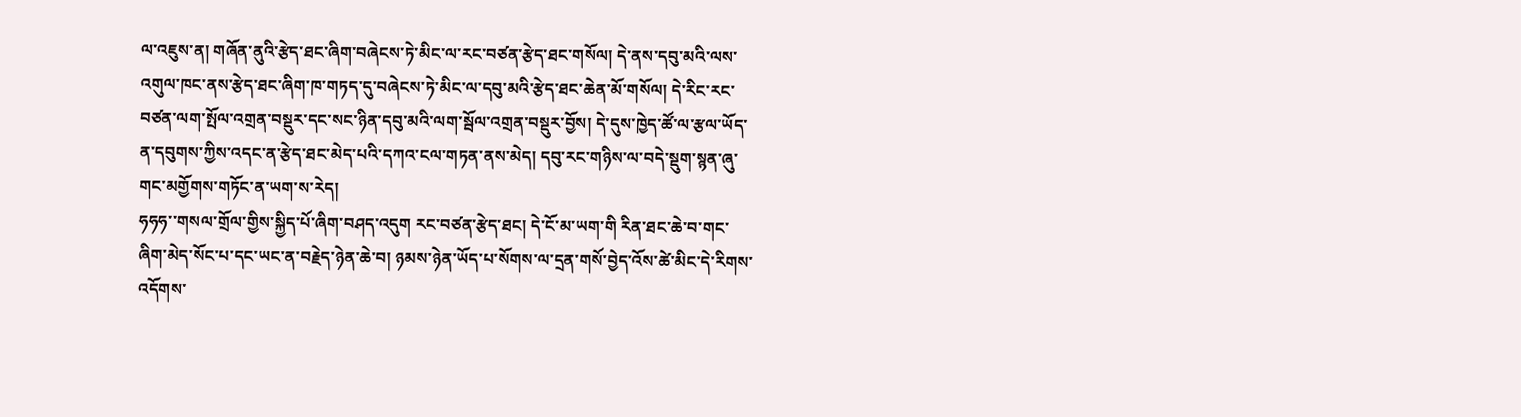ལ་འཇུས་ན། གཞོན་ནུའི་རྩེད་ཐང་ཞིག་བཞེངས་ཏེ་མིང་ལ་རང་བཙན་རྩེད་ཐང་གསོལ། དེ་ནས་དབུ་མའི་ལས་འགུལ་ཁང་ནས་རྩེད་ཐང་ཞིག་ཁ་གཏད་དུ་བཞེངས་ཏེ་མིང་ལ་དབུ་མའི་རྩེད་ཐང་ཆེན་མོ་གསོལ། དེ་རིང་རང་བཙན་ལག་སྤོལ་འགྲན་བསྡུར་དང་སང་ཉིན་དབུ་མའི་ལག་སྦོལ་འགྲན་བསྡུར་བྱོས། དེ་དུས་ཁྱེད་ཚོ་ལ་རྩལ་ཡོད་ན་དབུགས་ཀྱིས་འདང་ན་རྩེད་ཐང་མེད་པའི་དཀའ་ངལ་གཏན་ནས་མེད། དབུ་རང་གཉིས་ལ་བདེ་སྡུག་སྙན་ཞུ་གང་མགྱོགས་གཏོང་ན་ཡག་ས་རེད།
ཧཧཧ་་གསལ་གྲོལ་གྱིས་སྐྱིད་པོ་ཞིག་བཤད་འདུག རང་བཙན་རྩེད་ཐང། དེ་ངོ་མ་ཡག་གི རིན་ཐང་ཆེ་བ་གང་ཞིག་མེད་སོང་པ་དང་ཡང་ན་བརྗེད་ཉེན་ཆེ་བ། ཉམས་ཉེན་ཡོད་པ་སོགས་ལ་དྲན་གསོ་བྱེད་འོས་ཚེ་མིང་དེ་རིགས་འདོགས་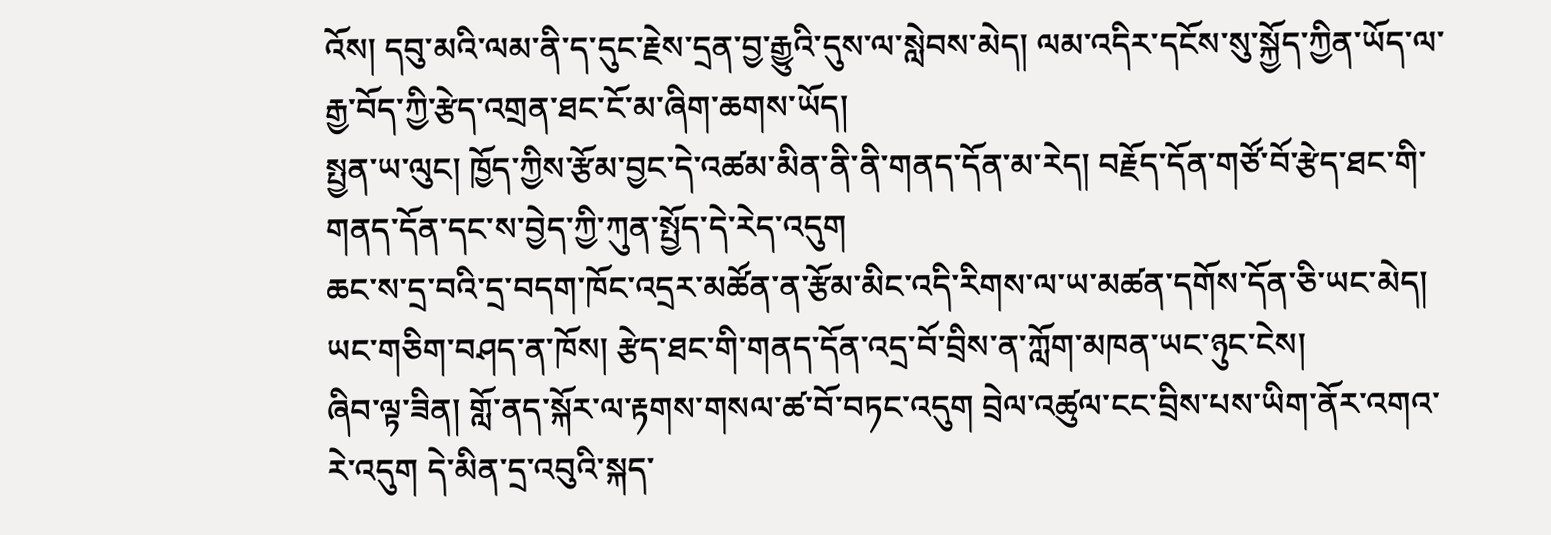འོས། དབུ་མའི་ལམ་ནི་ད་དུང་རྗེས་དྲན་བྱ་རྒྱུའི་དུས་ལ་སླེབས་མེད། ལམ་འདིར་དངོས་སུ་སྐྱོད་ཀྱིན་ཡོད་ལ་རྒྱ་བོད་ཀྱི་རྩེད་འགྲན་ཐང་ངོ་མ་ཞིག་ཆགས་ཡོད།
སྤྱན་ཡ་ལུང། ཁྱོད་ཀྱིས་རྩོམ་བྱང་དེ་འཚམ་མིན་ནི་ནི་གནད་དོན་མ་རེད། བརྗོད་དོན་གཙོ་བོ་རྩེད་ཐང་གི་གནད་དོན་དང་ས་བྱེད་ཀྱི་ཀུན་སྤྱོད་དེ་རེད་འདུག
ཆང་ས་དྲ་བའི་དྲ་བདག་ཁོང་འདྲར་མཚོན་ན་རྩོམ་མིང་འདི་རིགས་ལ་ཡ་མཚན་དགོས་དོན་ཅི་ཡང་མེད། ཡང་གཅིག་བཤད་ན་ཁོས། རྩེད་ཐང་གི་གནད་དོན་འདྲ་བོ་བྲིས་ན་ཀློག་མཁན་ཡང་ཉུང་ངེས།
ཞིབ་ལྟ་ཟིན། གློ་ནད་སྐོར་ལ་རྟགས་གསལ་ཚ་བོ་བཏང་འདུག བྲེལ་འཚུལ་ངང་བྲིས་པས་ཡིག་ནོར་འགའ་རེ་འདུག དེ་མིན་དྲ་འབུའི་སྐད་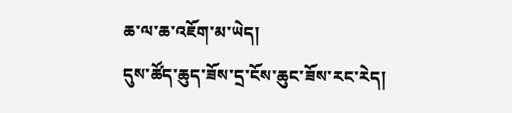ཆ་ལ་ཆ་འཇོག་མ་ཡེད།
དུས་ཚོད་ཆུད་ཟོས་དྲ་ངོས་ཆུང་ཟོས་རང་རེད།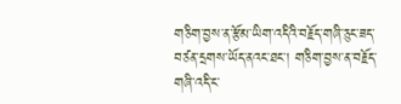གཅིག་བྱས་ན་རྩོམ་ཡིག་འདིའི་བརྗོད་གཞི་ཅུང་ཟད་བཙན་དྲགས་ཡོད་ནའང་ཐང་། གཅིག་བྱས་ན་བརྗོད་གཞི་འདི་ང་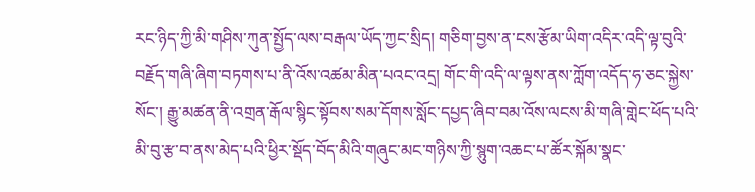རང་ཉིད་ཀྱི་མི་གཤིས་ཀུན་སྤྱོད་ལས་བརྒལ་ཡོད་ཀྱང་སྲིད། གཅིག་བྱས་ན་ངས་རྩོམ་ཡིག་འདིར་འདི་ལྟ་བུའི་བརྗོད་གཞི་ཞིག་བཏགས་པ་ནི་འོས་འཚམ་མིན་པའང་འདྲ། གོང་གི་འདི་ལ་ལྟས་ནས་ཀློག་འདོད་ཧ་ཅང་སྐྱེས་སོང་། རྒྱུ་མཚན་ནི་འགྲན་རྒོལ་སྙིང་སྟོབས་སམ་དོགས་སློང་དཔྱད་ཞིབ་བམ་འོས་ལངས་མི་གཞི་གླེང་ཕོད་པའི་མི་བུ་རྩ་བ་ནས་མེད་པའི་ཕྱིར་སྡོད་བོད་མིའི་གཞུང་མང་གཉིས་ཀྱི་སྙུག་འཆང་པ་ཚོར་སྐོམ་སྣང་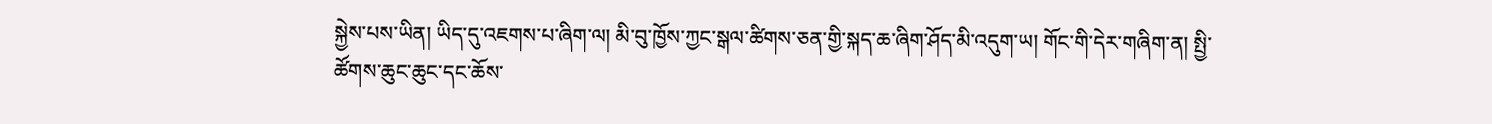སྐྱེས་པས་ཡིན། ཡིད་དུ་འཇགས་པ་ཞིག་ལ། མི་བུ་ཁྱོས་ཀྱང་སྒལ་ཚིགས་ཅན་གྱི་སྐད་ཆ་ཞིག་ཤོད་མི་འདུག་ཡ། གོང་གི་དེར་གཞིག་ན། སྤྱི་ཚོགས་ཆུང་ཆུང་དང་ཆོས་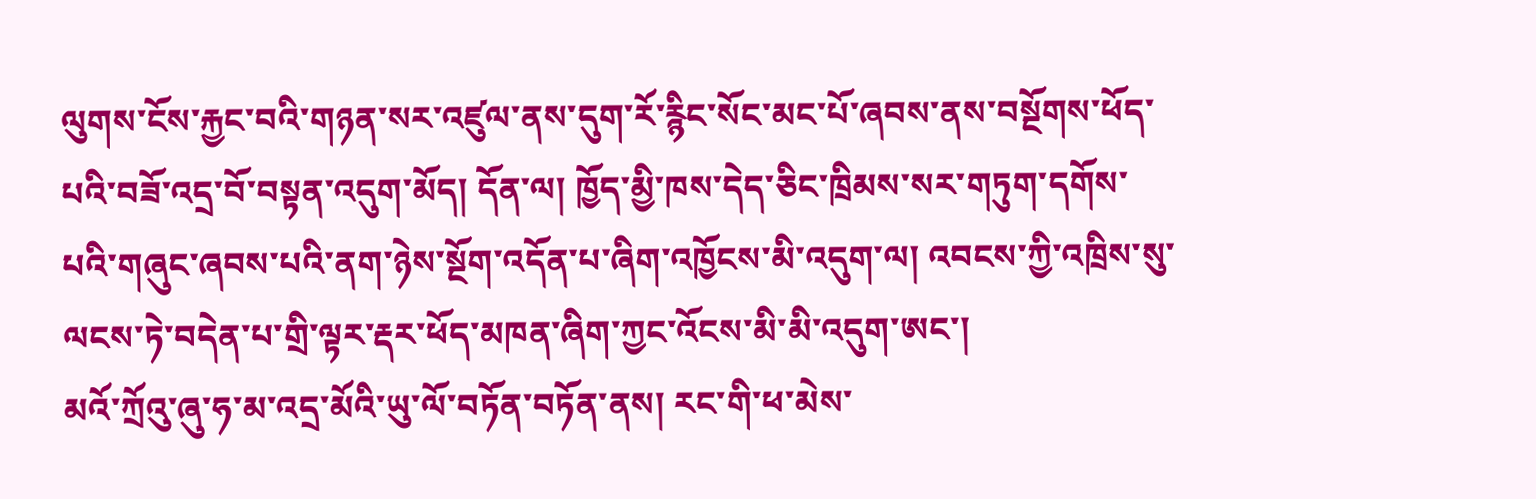ལུགས་ངོས་རྐྱང་བའི་གཉན་སར་འཛུལ་ནས་དུག་རོ་རྙིང་སོང་མང་པོ་ཞབས་ནས་བསྔོགས་ཕོད་པའི་བཟོ་འདྲ་བོ་བསྟན་འདུག་མོད། དོན་ལ། ཁྱོད་མྱི་ཁས་དེད་ཅིང་ཁྲིམས་སར་གཏུག་དགོས་པའི་གཞུང་ཞབས་པའི་ནག་ཉེས་སྔོག་འདོན་པ་ཞིག་འཁྱོངས་མི་འདུག་ལ། འབངས་ཀྱི་འཁྲིས་སུ་ལངས་ཏེ་བདེན་པ་གྲི་ལྟར་རྡར་ཕོད་མཁན་ཞིག་ཀྱང་འོངས་མི་མི་འདུག་ཨང་།
མའོ་ཀྲོའུ་ཞུ་ཧ་མ་འདྲ་མོའི་ཡུ་ལོ་བཏོན་བཏོན་ནས། རང་གི་ཕ་མེས་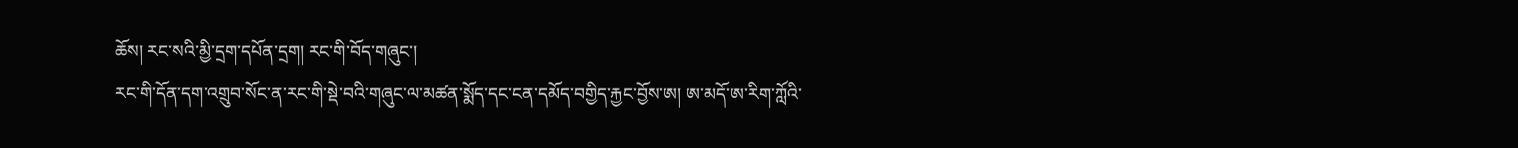ཆོས། རང་སའི་མྱི་དྲག་དཔོན་དྲག། རང་གི་བོད་གཞུང་།
རང་གི་དོན་དག་འགྲུབ་སོང་ན་རང་གི་སྡེ་བའི་གཞུང་ལ་མཚན་སྨོད་དང་ངན་དམོད་བགྱིད་རྐྱང་བྱོས་ཨ། ཨ་མདོ་ཨ་རིག་ཀློའི་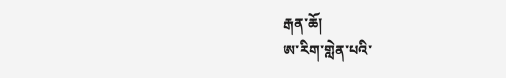རྒན་ཆོ།
ཨ་རིག་གླེན་པའི་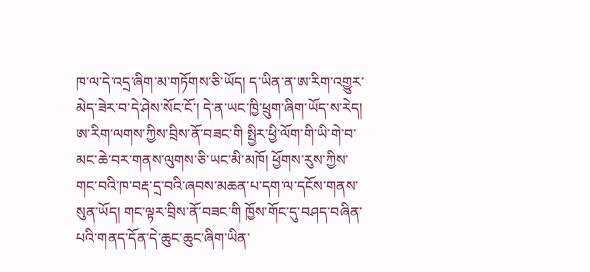ཁ་ལ་དེ་འདྲ་ཞིག་མ་གཏོགས་ཅི་ཡོད། ད་ཡིན་ན་ཨ་རིག་འགྱུར་མེད་ཟེར་བ་དེ་ཤེས་སོང་ངོ་། དེ་ན་ཡང་ཁྱི་ཕྲུག་ཞིག་ཡོད་ས་རེད།
ཨ་རིག་ལགས་ཀྱིས་བྲིས་ནོ་བཟང་གི སྤྱིར་ཕྱི་ལོག་གི་ཡི་གེ་བ་མང་ཆེ་བར་གནས་ལུགས་ཅི་ཡང་མི་མཁོ། ཕྱོགས་རུས་ཀྱིས་གང་བའི་ཁ་བརྡ་དྲ་བའི་ཞབས་མཆན་པ་དག་ལ་དངོས་གནས་སུན་ཡོད། གང་ལྟར་བྲིས་ནོ་བཟང་གི ཁྱོས་གོང་དུ་བཤད་བཞིན་པའི་གནད་དོན་དེ་ཆུང་ཆུང་ཞིག་ཡིན་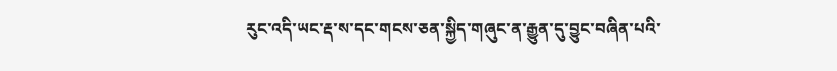རུང་འདི་ཡང་རྡ་ས་དང་གངས་ཅན་སྐྱིད་གཞུང་ན་རྒྱུན་དུ་བྱུང་བཞིན་པའི་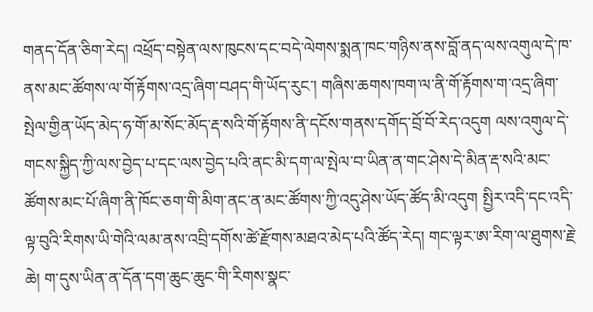གནད་དོན་ཅིག་རེད། འཕྲོད་བསྟེན་ལས་ཁུངས་དང་བདེ་ལེགས་སྨན་ཁང་གཉིས་ནས་བློ་ནད་ལས་འགུལ་དེ་ཁ་ནས་མང་ཚོགས་ལ་གོ་རྟོགས་འདྲ་ཞིག་བཤད་གི་ཡོད་རུང་། གཞིས་ཆགས་ཁག་ལ་ནི་གོ་རྟོགས་ག་འདྲ་ཞིག་སྤེལ་གྱིན་ཡོད་མེད་ཧ་གོ་མ་སོང་མོད་རྡ་སའི་གོ་རྟོགས་ནི་དངོས་གནས་དགོད་བྲོ་བོ་རེད་འདུག ལས་འགུལ་དེ་གངས་སྐྱིད་ཀྱི་ལས་བྱེད་པ་དང་ལས་བྱེད་པའི་ནང་མི་དག་ལ་སྤེལ་བ་ཡིན་ན་གང་ཤེས་དེ་མིན་རྡ་སའི་མང་ཚོགས་མང་པོ་ཞིག་ནི་ཁོང་ཅག་གི་མིག་ནང་ན་མང་ཚོགས་ཀྱི་འདུ་ཤེས་ཡོད་ཚོད་མི་འདུག སྤྱིར་འདི་དང་འདི་ལྟ་བུའི་རིགས་ཡི་གེའི་ལམ་ནས་འབྲི་དགོས་ཚེ་རྫོགས་མཐའ་མེད་པའི་ཚོད་རེད། གང་ལྟར་ཨ་རིག་ལ་ཐུགས་རྗེ་ཆེ། ག་དུས་ཡིན་ན་དོན་དག་ཆུང་ཆུང་གི་རིགས་སྣང་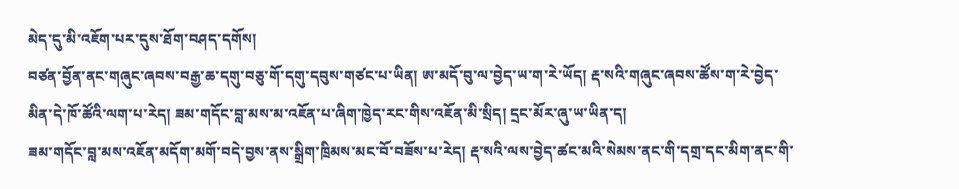མེད་དུ་མི་འཇོག་པར་དུས་ཐོག་བཤད་དགོས།
བཙན་བྱོན་ནང་གཞུང་ཞབས་བརྒྱ་ཆ་དགུ་བཅུ་གོ་དགུ་དབུས་གཙང་པ་ཡིན། ཨ་མདོ་བུ་ལ་བྱེད་ཡ་ག་རེ་ཡོད། རྡ་སའི་གཞུང་ཞབས་ཚོས་ག་རེ་བྱེད་མིན་དེ་ཁོ་ཚོའི་ལག་པ་རེད། ཟམ་གདོང་བླ་མས་མ་འཇོན་པ་ཞིག་ཁྱེད་རང་གིས་འཇོན་མི་སྲིད། དྲང་མོར་ཞུ་ཡ་ཡིན་ད།
ཟམ་གདོང་བླ་མས་འཇོན་མདོག་མགོ་བདེ་བྱས་ནས་སྒྲིག་ཁྲིམས་མང་བོ་བཟོས་པ་རེད། རྡ་སའི་ལས་བྱེད་ཚང་མའི་སེམས་ནང་གི་དགྲ་དང་མིག་ནང་གི་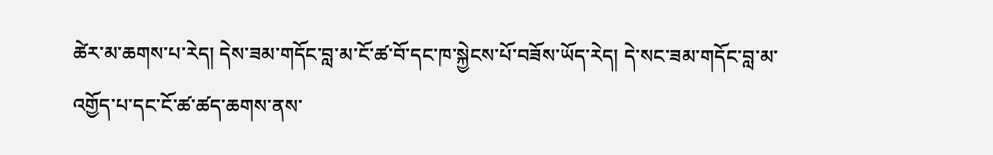ཚེར་མ་ཆགས་པ་རེད། དེས་ཟམ་གདོང་བླ་མ་ངོ་ཚ་བོ་དང་ཁ་སྐྱེངས་པོ་བཟོས་ཡོད་རེད། དེ་སང་ཟམ་གདོང་བླ་མ་འགྱོད་པ་དང་ངོ་ཚ་ཚད་ཆགས་ནས་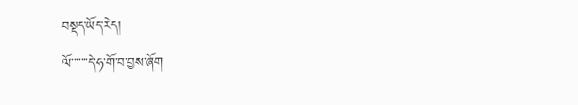བསྡད་ཡོད་རེད།
ལོ་་་་་་་དེ་ཧ་གོ་བ་བྱས་ཞོག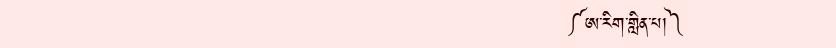༼ཨ་རིག་གླིན་པ།༽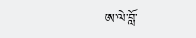ཨ་ལེ་བློ་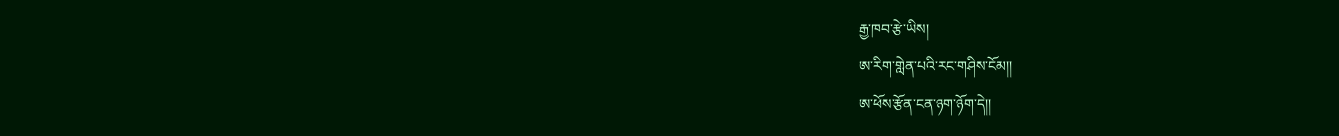རྒྱ་ཁབ་རྩེ་ཡིས།
ཨ་རིག་གླེན་པའི་རང་གཤིས་ངོམ།།
ཨ་ཕོས་རྩོན་ངན་ཉག་ཉོག་དེ།།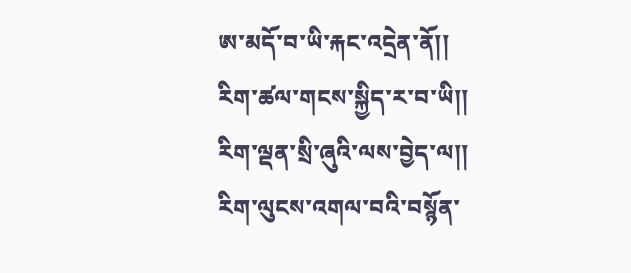ཨ་མདོ་བ་ཡི་རྐང་འདྲེན་ནོ།།
རིག་ཚལ་གངས་སྐྱིད་ར་བ་ཡི།།
རིག་ལྡན་སྲི་ཞུའི་ལས་བྱེད་ལ།།
རིག་ལུངས་འགལ་བའི་བསྙོན་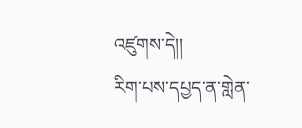འཛུགས་དེ།།
རིག་པས་དཔྱད་ན་གླེན་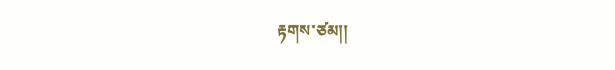རྟགས་ཙམ།།